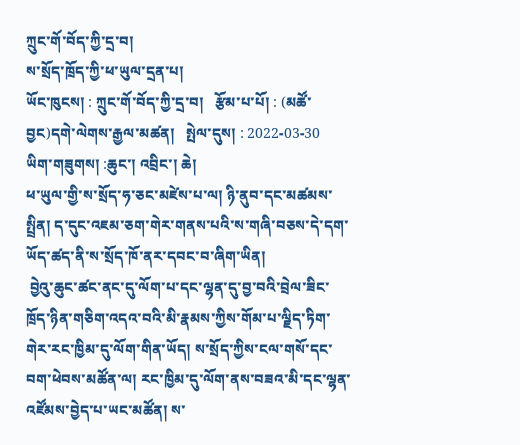ཀྲུང་གོ་བོད་ཀྱི་དྲ་བ།
ས་སྲོད་ཁྲོད་ཀྱི་ཕ་ཡུལ་དྲན་པ།
ཡོང་ཁུངས། : ཀྲུང་གོ་བོད་ཀྱི་དྲ་བ།   རྩོམ་པ་པོ། : (མཚོ་བྱང)དགེ་ལེགས་རྒྱལ་མཚན།   སྤེལ་དུས། : 2022-03-30
ཡིག་གཟུགས། :ཆུང་། འབྲིང་། ཆེ།
ཕ་ཡུལ་གྱི་ས་སྲོད་ཧ་ཅང་མཛེས་པ་ལ། ཉི་ནུབ་དང་མཚམས་སྤྲིན། ད་དུང་འཇམ་ཅག་གེར་གནས་པའི་ས་གཞི་བཅས་དེ་དག་ཡོད་ཚད་ནི་ས་སྲོད་ཁོ་ནར་དབང་བ་ཞིག་ཡིན།
 བྱེའུ་ཆུང་ཚང་ནང་དུ་ལོག་པ་དང་ལྷན་དུ་བྱ་བའི་བྲེལ་ཟིང་ཁྲོད་ཉིན་གཅིག་འདའ་བའི་མི་རྣམས་ཀྱིས་གོམ་པ་ལྗིད་ཏིག་གེར་རང་ཁྱིམ་དུ་ལོག་གིན་ཡོད། ས་སྲོད་ཀྱིས་ངལ་གསོ་དང་བག་ཕེབས་མཚོན་ལ། རང་ཁྱིམ་དུ་ལོག་ནས་བཟའ་མི་དང་ལྷན་འཛོམས་བྱེད་པ་ཡང་མཚོན། ས་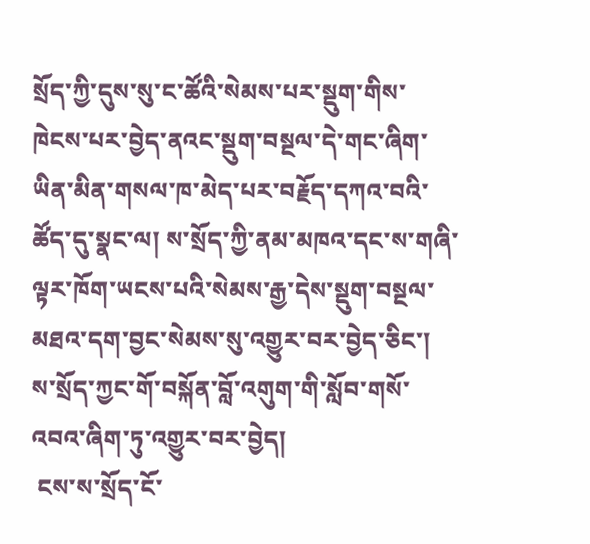སྲོད་ཀྱི་དུས་སུ་ང་ཚོའི་སེམས་པར་སྡུག་གིས་ཁེངས་པར་བྱེད་ནའང་སྡུག་བསྔལ་དེ་གང་ཞིག་ཡིན་མིན་གསལ་ཁ་མེད་པར་བརྗོད་དཀའ་བའི་ཚོད་དུ་སྣང་ལ། ས་སྲོད་ཀྱི་ནམ་མཁའ་དང་ས་གཞི་ལྟར་ཁོག་ཡངས་པའི་སེམས་རྒྱ་དེས་སྡུག་བསྔལ་མཐའ་དག་བྱང་སེམས་སུ་འགྱུར་བར་བྱེད་ཅིང་། ས་སྲོད་ཀྱང་གོ་བསྐོན་བློ་འགུག་གི་སློབ་གསོ་འབའ་ཞིག་ཏུ་འགྱུར་བར་བྱེད།
 ངས་ས་སྲོད་ངོ་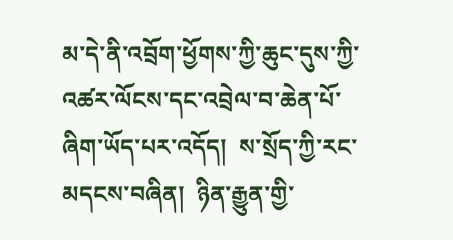མ་དེ་ནི་འབྲོག་ཕྱོགས་ཀྱི་ཆུང་དུས་ཀྱི་འཚར་ལོངས་དང་འབྲེལ་བ་ཆེན་པོ་ཞིག་ཡོད་པར་འདོད།  ས་སྲོད་ཀྱི་རང་མདངས་བཞིན།  ཉིན་རྒྱུན་གྱི་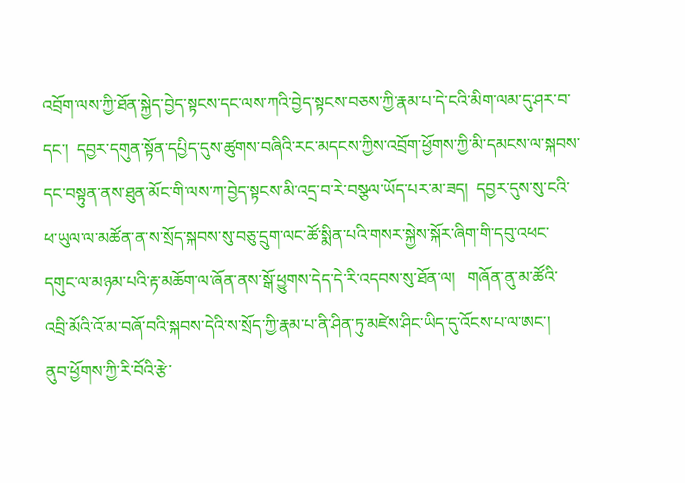འབྲོག་ལས་ཀྱི་ཐོན་སྐྱེད་བྱེད་སྟངས་དང་ལས་ཀའི་བྱེད་སྟངས་བཅས་ཀྱི་རྣམ་པ་དེ་ངའི་མིག་ལམ་དུ་ཤར་བ་དང་།  དབྱར་དགུན་སྟོན་དཔྱིད་དུས་ཚུགས་བཞིའི་རང་མདངས་ཀྱིས་འབྲོག་ཕྱོགས་ཀྱི་མི་དམངས་ལ་སྐབས་དང་བསྟུན་ནས་ཐུན་མོང་གི་ལས་ཀ་བྱེད་སྟངས་མི་འདྲ་བ་རེ་བསྩལ་ཡོད་པར་མ་ཟད།  དབྱར་དུས་སུ་ངའི་ཕ་ཡུལ་ལ་མཚོན་ན་ས་སྲོད་སྐབས་སུ་བཅུ་དྲུག་ལང་ཚོ་སྨིན་པའི་གསར་སྐྱེས་སྐོར་ཞིག་གི་དབུ་འཕང་དགུང་ལ་མཉམ་པའི་རྟ་མཆོག་ལ་ཞོན་ནས་སྒོ་ཕྱུགས་དེད་དེ་རི་འདབས་སུ་ཐོན་ལ།   གཞོན་ནུ་མ་ཚོའི་འབྲི་མོའི་འོ་མ་བཞོ་བའི་སྐབས་དེའི་ས་སྲོད་ཀྱི་རྣམ་པ་ནི་ཤིན་ཏུ་མཛེས་ཤིང་ཡིད་དུ་འོངས་པ་ལ་ཨང་།  ནུབ་ཕྱོགས་ཀྱི་རི་བོའི་རྩེ་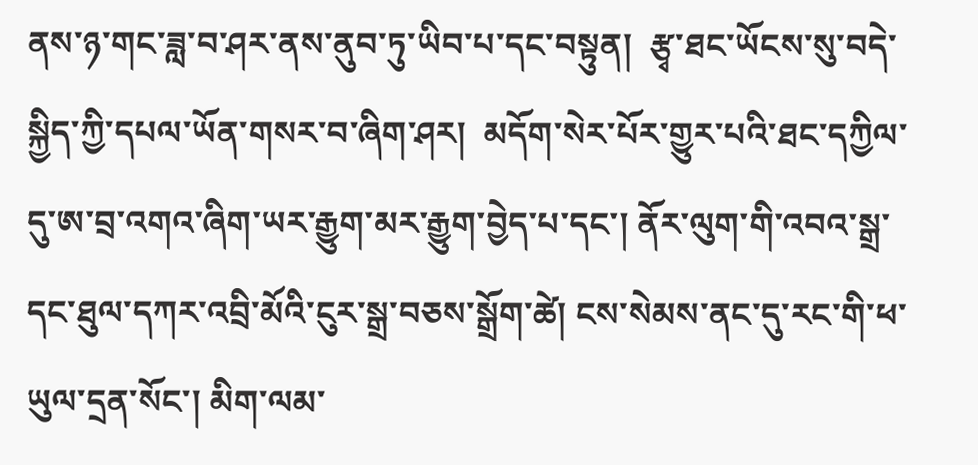ནས་ཉ་གང་ཟླ་བ་ཤར་ནས་ནུབ་ཏུ་ཡིབ་པ་དང་བསྟུན།  རྩྭ་ཐང་ཡོངས་སུ་བདེ་སྐྱིད་ཀྱི་དཔལ་ཡོན་གསར་བ་ཞིག་ཤར།  མདོག་སེར་པོར་གྱུར་པའི་ཐང་དཀྱིལ་དུ་ཨ་བྲ་འགའ་ཞིག་ཡར་རྒྱུག་མར་རྒྱུག་བྱེད་པ་དང་། ནོར་ལུག་གི་འབའ་སྒྲ་དང་ཐུལ་དཀར་འབྲི་མོའི་ངུར་སྒྲ་བཅས་སྒྲོག་ཚེ། ངས་སེམས་ནང་དུ་རང་གི་ཕ་ཡུལ་དྲན་སོང་། མིག་ལམ་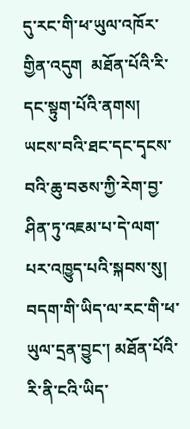དུ་རང་གི་ཕ་ཡུལ་འཁོར་གྱིན་འདུག  མཐོན་པོའི་རི་དང་སྟུག་པོའི་ནགས།  ཡངས་བའི་ཐང་དང་དྭངས་བའི་ཆུ་བཅས་ཀྱི་རེག་བྱ་ཤིན་ཏུ་འཇམ་པ་དེ་ལག་པར་འཁྱུད་པའི་སྐབས་སུ། བདག་གི་ཡིད་ལ་རང་གི་ཕ་ཡུལ་དྲན་བྱུང་། མཐོན་པོའི་རི་ནི་ངའི་ཡིད་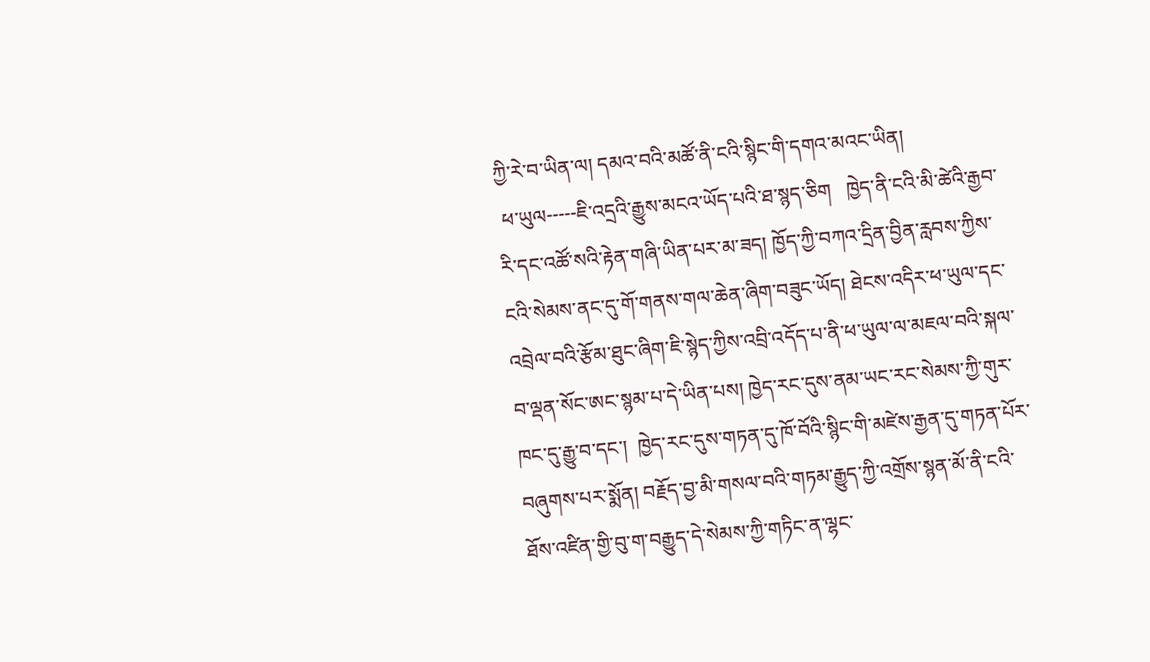ཀྱི་རེ་བ་ཡིན་ལ། དམའ་བའི་མཚོ་ནི་ངའི་སྙིང་གི་དགའ་མའང་ཡིན།
 ཕ་ཡུལ-----ཇི་འདྲའི་རྒྱུས་མངའ་ཡོད་པའི་ཐ་སྙད་ཅིག   ཁྱེད་ནི་ངའི་མི་ཚེའི་རྒྱབ་རི་དང་འཚོ་སའི་རྟེན་གཞི་ཡིན་པར་མ་ཟད། ཁྱོད་ཀྱི་བཀའ་དྲིན་བྱིན་རླབས་ཀྱིས་ངའི་སེམས་ནང་དུ་གོ་གནས་གལ་ཆེན་ཞིག་བཟུང་ཡོད། ཐེངས་འདིར་ཕ་ཡུལ་དང་འབྲེལ་བའི་རྩོམ་ཐུང་ཞིག་ཇི་སྙེད་ཀྱིས་འབྲི་འདོད་པ་ནི་ཕ་ཡུལ་ལ་མཇལ་བའི་སྐལ་བ་ལྡན་སོང་ཨང་སྙམ་པ་དེ་ཡིན་པས། ཁྱེད་རང་དུས་ནམ་ཡང་རང་སེམས་ཀྱི་གུར་ཁང་དུ་རྒྱུ་བ་དང་།  ཁྱེད་རང་དུས་གཏན་དུ་ཁོ་བོའི་སྙིང་གི་མཛེས་རྒྱན་དུ་གཏན་པོར་བཞུགས་པར་སྨོན། བརྗོད་བྱ་མི་གསལ་བའི་གཏམ་རྒྱུད་ཀྱི་འགྲོས་སྙན་མོ་ནི་ངའི་ཐོས་འཛིན་གྱི་བུ་ག་བརྒྱུད་དེ་སེམས་ཀྱི་གཏིང་ན་ལྷང་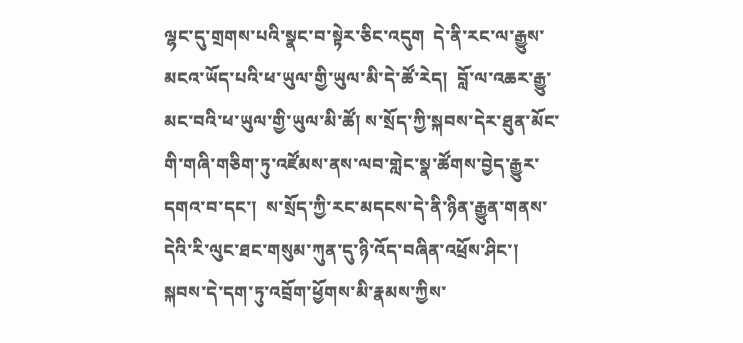ལྷང་དུ་གྲགས་པའི་སྣང་བ་སྟེར་ཅིང་འདུག  དེ་ནི་རང་ལ་རྒྱུས་མངའ་ཡོད་པའི་ཕ་ཡུལ་གྱི་ཡུལ་མི་དེ་ཚོ་རེད།  བློ་ལ་འཆར་རྒྱུ་མང་བའི་ཕ་ཡུལ་གྱི་ཡུལ་མི་ཚོ། ས་སྲོད་ཀྱི་སྐབས་དེར་ཐུན་མོང་གི་གཞི་གཅིག་ཏུ་འཛོམས་ནས་ལབ་གླེང་སྣ་ཚོགས་བྱེད་རྒྱུར་དགའ་བ་དང་།  ས་སྲོད་ཀྱི་རང་མདངས་དེ་ནི་ཉིན་རྒྱུན་གནས་དེའི་རི་ལུང་ཐང་གསུམ་ཀུན་དུ་ཉི་འོད་བཞིན་འཕྲོས་ཤིང་།  སྐབས་དེ་དག་ཏུ་འབྲོག་ཕྱོགས་མི་རྣམས་ཀྱིས་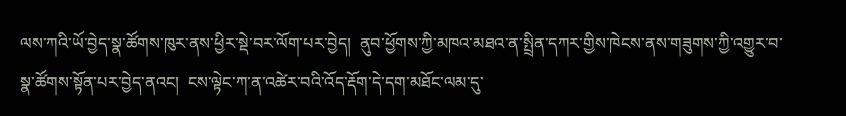ལས་ཀའི་ཡོ་བྱེད་སྣ་ཚོགས་ཁུར་ནས་ཕྱིར་སྡེ་བར་ལོག་པར་བྱེད།  ནུབ་ཕྱོགས་ཀྱི་མཁའ་མཐའ་ན་སྤྲིན་དཀར་གྱིས་ཁེངས་ནས་གཟུགས་ཀྱི་འགྱུར་བ་སྣ་ཚོགས་སྟོན་པར་བྱེད་ནའང།  ངས་ལྟེང་ཀ་ན་འཚེར་བའི་འོད་རྡོག་དེ་དག་མཐོང་ལམ་དུ་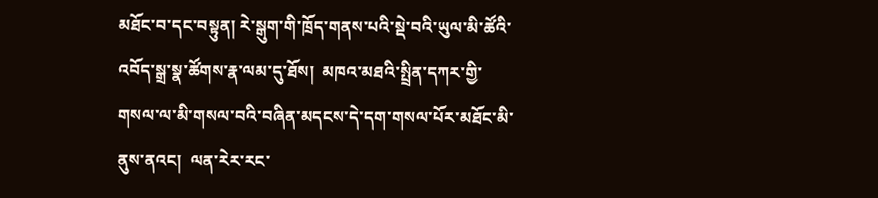མཐོང་བ་དང་བསྟུན། རེ་སྒུག་གི་ཁྲོད་གནས་པའི་སྡེ་བའི་ཡུལ་མི་ཚོའི་འབོད་སྒྲ་སྣ་ཚོགས་རྣ་ལམ་དུ་ཐོས།  མཁའ་མཐའི་སྤྲིན་དཀར་གྱི་གསལ་ལ་མི་གསལ་བའི་བཞིན་མདངས་དེ་དག་གསལ་པོར་མཐོང་མི་ནུས་ནའང།  ལན་རེར་རང་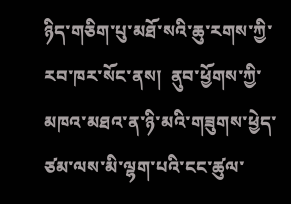ཉིད་གཅིག་པུ་མཐོ་སའི་ཆུ་རགས་ཀྱི་རབ་ཁར་སོང་ནས།  ནུབ་ཕྱོགས་ཀྱི་མཁའ་མཐའ་ན་ཉི་མའི་གཟུགས་ཕྱེད་ཙམ་ལས་མི་ལྷག་པའི་ངང་ཚུལ་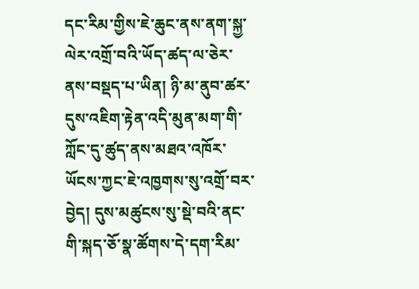དང་རིམ་གྱིས་ཇེ་ཆུང་ནས་ནག་སྐྱ་ལེར་འགྲོ་བའི་ཡོད་ཚད་ལ་ཅེར་ནས་བསྡད་པ་ཡིན། ཉི་མ་ནུབ་ཚར་དུས་འཇིག་རྟེན་འདི་མུན་མག་གི་ཀློང་དུ་ཚུད་ནས་མཐའ་འཁོར་ཡོངས་ཀྱང་ཇེ་འཁྱགས་སུ་འགྲོ་བར་བྱེད། དུས་མཚུངས་སུ་སྡེ་བའི་ནང་གི་སྐད་ཅོ་སྣ་ཚོགས་དེ་དག་རིམ་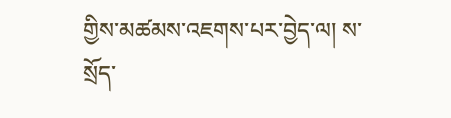གྱིས་མཚམས་འཇགས་པར་བྱེད་ལ། ས་སྲོད་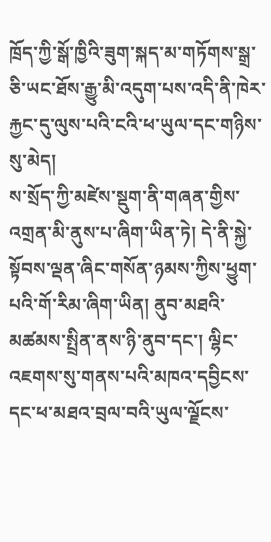ཁྲོད་ཀྱི་སྒོ་ཁྱིའི་ཟུག་སྐད་མ་གཏོགས་སྒྲ་ཅི་ཡང་ཐོས་རྒྱུ་མི་འདུག་པས་འདི་ནི་ཁེར་རྐྱང་དུ་ལུས་པའི་ངའི་ཕ་ཡུལ་དང་གཉིས་སུ་མེད།
ས་སྲོད་ཀྱི་མཛེས་སྡུག་ནི་གཞན་གྱིས་འགྲན་མི་ནུས་པ་ཞིག་ཡིན་ཏེ། དེ་ནི་སྐྱེ་སྟོབས་ལྡན་ཞིང་གསོན་ཉམས་ཀྱིས་ཕྱུག་པའི་གོ་རིམ་ཞིག་ཡིན། ནུབ་མཐའི་མཚམས་སྤྲིན་ནས་ཉི་ནུབ་དང་། ལྷིང་འཇགས་སུ་གནས་པའི་མཁའ་དབྱིངས་དང་ཕ་མཐའ་བྲལ་བའི་ཡུལ་ལྗོངས་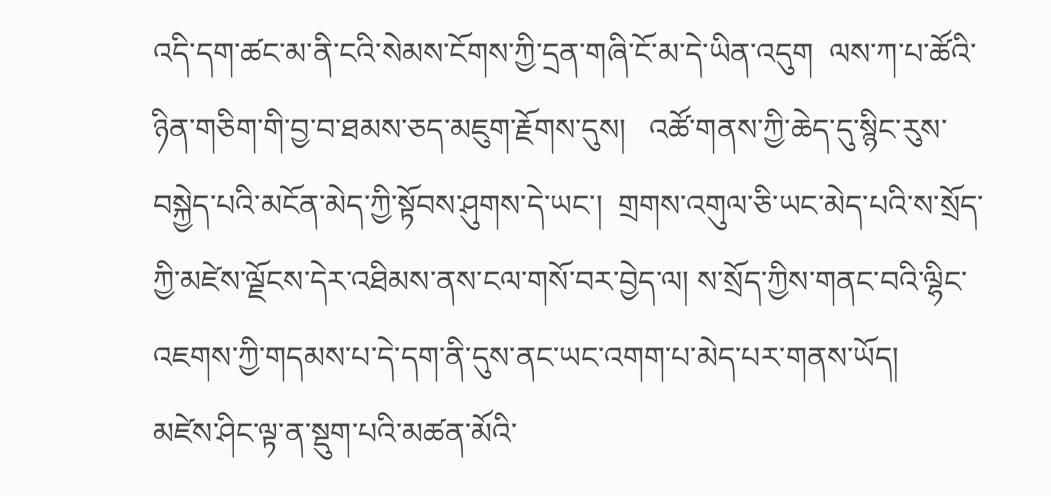འདི་དག་ཚང་མ་ནི་ངའི་སེམས་ངོགས་ཀྱི་དྲན་གཞི་ངོ་མ་དེ་ཡིན་འདུག  ལས་ཀ་པ་ཚོའི་ཉིན་གཅིག་གི་བྱ་བ་ཐམས་ཅད་མཇུག་རྗོགས་དུས།   འཚོ་གནས་ཀྱི་ཆེད་དུ་སྙིང་རུས་བསྐྱེད་པའི་མངོན་མེད་ཀྱི་སྟོབས་ཤུགས་དེ་ཡང་།  གྲགས་འགུལ་ཅི་ཡང་མེད་པའི་ས་སྲོད་ཀྱི་མཛེས་ལྗོངས་དེར་འཐིམས་ནས་ངལ་གསོ་བར་བྱེད་ལ། ས་སྲོད་ཀྱིས་གནང་བའི་ལྷིང་འཇགས་ཀྱི་གདམས་པ་དེ་དག་ནི་དུས་ནང་ཡང་འགག་པ་མེད་པར་གནས་ཡོད།
མཛེས་ཤིང་ལྟ་ན་སྡུག་པའི་མཚན་མོའི་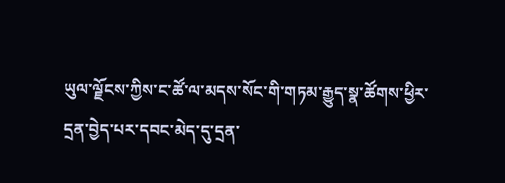ཡུལ་ལྗོངས་ཀྱིས་ང་ཚོ་ལ་མདས་སོང་གི་གཏམ་རྒྱུད་སྣ་ཚོགས་ཕྱིར་དྲན་བྱེད་པར་དབང་མེད་དུ་དྲན་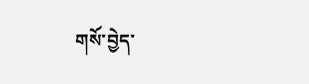གསོ་བྱེད་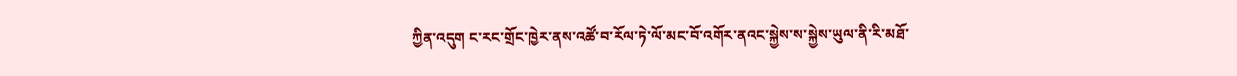ཀྱིན་འདུག ང་རང་གྲོང་ཁྱེར་ནས་འཚོ་བ་རོལ་ཏེ་ལོ་མང་བོ་འགོར་ནའང་སྐྱེས་ས་སྐྱེས་ཡུལ་ནི་རི་མཐོ་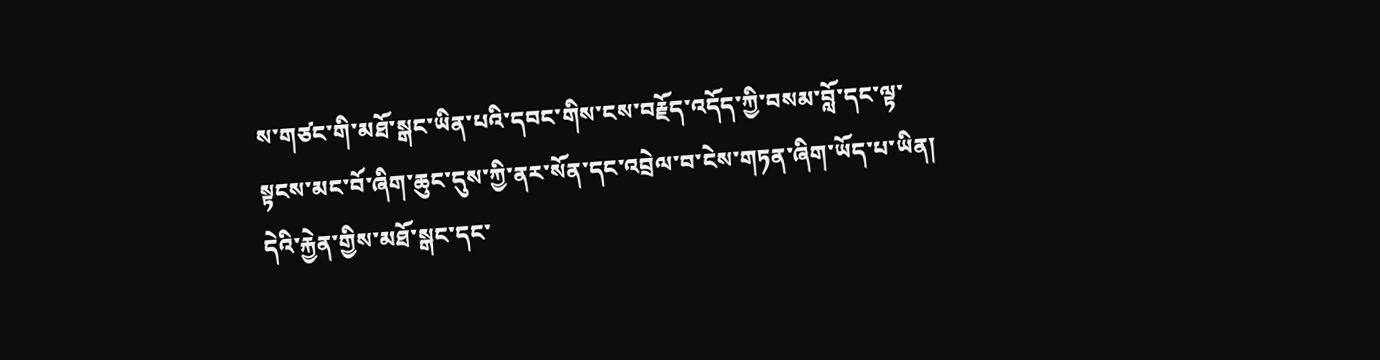ས་གཙང་གི་མཐོ་སྒང་ཡིན་པའི་དབང་གིས་ངས་བརྗོད་འདོད་ཀྱི་བསམ་བློ་དང་ལྟ་སྟངས་མང་བོ་ཞིག་ཆུང་དུས་ཀྱི་ནར་སོན་དང་འབྲེལ་བ་ངེས་གཏན་ཞིག་ཡོད་པ་ཡིན། དེའི་རྐྱེན་གྱིས་མཐོ་སྒང་དང་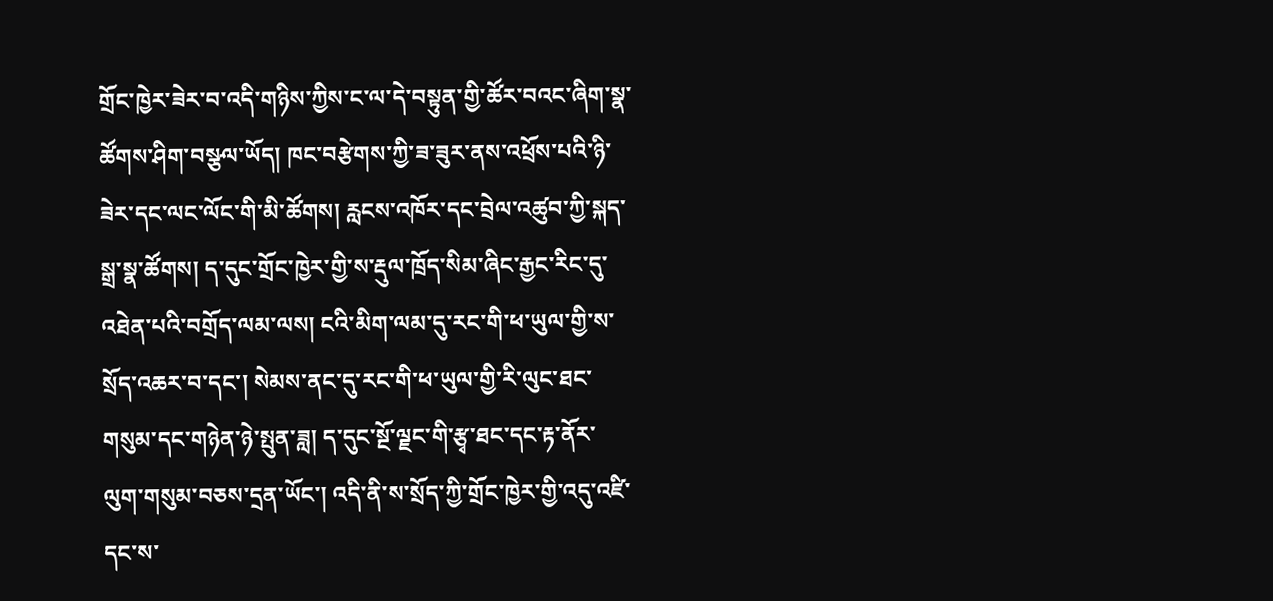གྲོང་ཁྱེར་ཟེར་བ་འདི་གཉིས་ཀྱིས་ང་ལ་དེ་བསྟུན་གྱི་ཚོར་བའང་ཞིག་སྣ་ཚོགས་ཤིག་བསྩལ་ཡོད། ཁང་བརྩེགས་ཀྱི་ཟ་ཟུར་ནས་འཕྲོས་པའི་ཉི་ཟེར་དང་ལང་ལོང་གི་མི་ཚོགས། རླངས་འཁོར་དང་བྲེལ་འཚུབ་ཀྱི་སྐད་སྒྲ་སྣ་ཚོགས། ད་དུང་གྲོང་ཁྱེར་གྱི་ས་རྡུལ་ཁྲོད་སིམ་ཞིང་རྒྱང་རིང་དུ་འཐེན་པའི་བགྲོད་ལམ་ལས། ངའི་མིག་ལམ་དུ་རང་གི་ཕ་ཡུལ་གྱི་ས་སྲོད་འཆར་བ་དང་། སེམས་ནང་དུ་རང་གི་ཕ་ཡུལ་གྱི་རི་ལུང་ཐང་གསུམ་དང་གཉེན་ཉེ་སྤུན་ཟླ། ད་དུང་སྔོ་ལྗང་གི་རྩྭ་ཐང་དང་རྟ་ནོར་ལུག་གསུམ་བཅས་དྲན་ཡོང་། འདི་ནི་ས་སྲོད་ཀྱི་གྲོང་ཁྱེར་གྱི་འདུ་འཛི་དང་ས་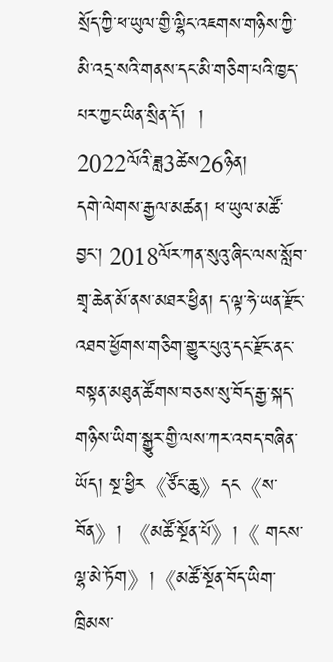སྲོད་ཀྱི་ཕ་ཡུལ་གྱི་ལྷིང་འཇགས་གཉིས་ཀྱི་མི་འདྲ་སའི་གནས་དང་མི་གཅིག་པའི་ཁྱད་པར་ཀྱང་ཡིན་སྲིན་དོ།  །
2022ལོའི་ཟླ3ཚེས26ཉིན།
དགེ་ལེགས་རྒྱལ་མཚན། ཕ་ཡུལ་མཚོ་བྱང་། 2018ལོར་ཀན་སུའུ་ཞིང་ལས་སློབ་གྲྭ་ཆེན་མོ་ནས་མཐར་ཕྱིན། ད་ལྟ་ཧེ་ཡན་རྫོང་འཐབ་ཕྱོགས་གཅིག་གྱུར་པུའུ་དང་རྫོང་ནང་བསྟན་མཐུན་ཚོགས་བཅས་སུ་བོད་རྒྱ་སྐད་གཉིས་ཡིག་སྒྱུར་གྱི་ལས་ཀར་འབད་བཞིན་ཡོད། སྔ་ཕྱིར《ཙོང་ཆུ》དང《ས་བོན》། 《མཚོ་སྔོན་པོ》།《 གངས་ལྷ་མེ་ཏོག》།《མཚོ་སྔོན་བོད་ཡིག་ཁྲིམས་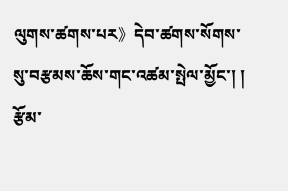ལུགས་ཚགས་པར》དེབ་ཚགས་སོགས་སུ་བརྩམས་ཆོས་གང་འཚམ་སྤེལ་མྱོང་། །
རྩོམ་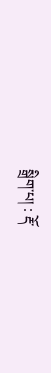སྒྲིག་པ། : རྡོ་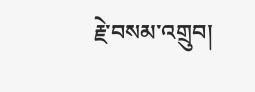རྗེ་བསམ་འགྲུབ།